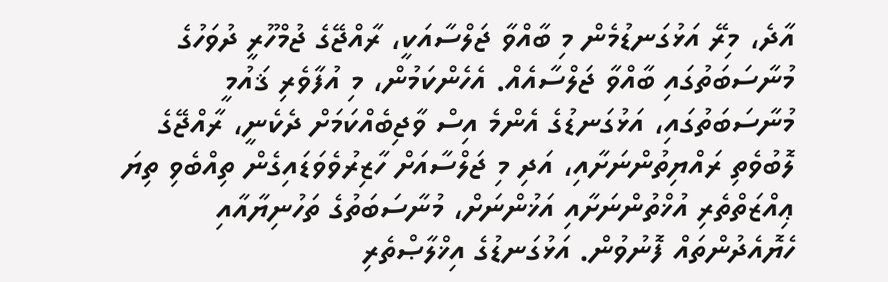އާދެ، މިރޭ އަޅުގަނޑުމެން މި ބާއްވާ ޖަލްސާއަކީ، ރާއްޖޭގެ ޖުމްހޫރީ ދުވަހުގެ މުނާސަބަތުގައި ބާއްވާ ޖަލްސާއެއް. އެހެންކަމުން، މި އުފާވެރި ޤައުމީ މުނާސަބަތުގައި، އަޅުގަނޑުގެ އެންމެ އިސް ވާޖިބެއްކަމަށް ދެކެނީ، ރާއްޖޭގެ ލޮބުވެތި ރައްޔިތުންނަށާއި، އަދި މި ޖަލްސާއަށް ހާޒިރުވެވަޑައިގެން ތިއްބެވި ތިޔަ ޢިއްޒަތްތެރި އުޚްތުންނަށާއި އަޚުންނަށް، މުނާސަބަތުގެ ތަހުނިޔާއާއި ހެޔޮއެދުންތައް ފޮނުވުން. އަޅުގަނޑުގެ އިޚްލާޞްތެރި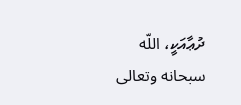ދުޢާއަކީ، اللّه سبحانه وتعالى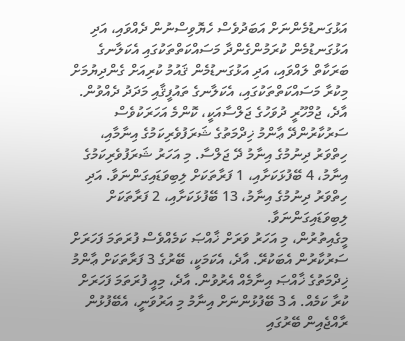އަޅުގަނޑުމެންނަށް އަބަދުވެސް ހެޔޮވިސްނުން ދެއްވައި، އަދި އަޅުގަނޑުމެން ކުރަމުންގެންދާ މަސައްކަތްތަކުގައި އެކަލާނގެ ބަރަކާތް ލައްވައި، އަދި އަޅުގަނޑުމެން ޤައުމު ކުރިއަށް ގެންދިޔުމަށް މިކުރާ މަސައްކަތްތަކުގައި، އެކަލާނގެ ތައުފީޤާއި މަދަދު ދެއްވުން.
އާދެ، ޖުމްހޫރީ ދުވަހުގެ ޖަލްސާއަކީ، ކޮންމެ އަހަރަކުވެސް ސަރުކާރުންދޭ ޢާންމު ޚިދްމަތުގެ ޝަރަފުވެރިކަމުގެ އިނާމާއި، ހިތްވަރު ދިނުމުގެ އިނާމު ދޭ ޖަލްސާ. މި އަހަރު ޝަރަފުވެރިކަމުގެ އިނާމު، 4 ބޭފުޅަކަށާއި، 1 ފަރާތަކަށް ލިބިވަޑައިގަންނަވާ. އަދި ހިތްވަރު ދިނުމުގެ އިނާމު، 13 ބޭފުޅަކަށާއި، 2 ފަރާތަކަށް ލިބިވަޑައިގަންނަވާ.
މީގެއިތުރުން، މި އަހަރު ވަރަށް ޚާއްޞަ ކަމެއްވެސް ފުރަތަމަ ފަހަރަށް ސަރުކާރުން އެބަކުރޭ. އާދެ، އެކަމަކީ، ބޭރުގެ 3 ފަރާތަކަށް ޢާންމު ޚިދްމަތުގެ ޚާއްޞަ އިނާމެއް އެރުވުން. އާދެ، މިއީ ފުރަތަމަ ފަހަރަށް ކުރާ ކަމެއް. އެ 3 ބޭފުޅުންނަށް އިނާމު މި އަރުވަނީ، އެބޭފުޅުން ރާއްޖެއިން ބޭރުގައި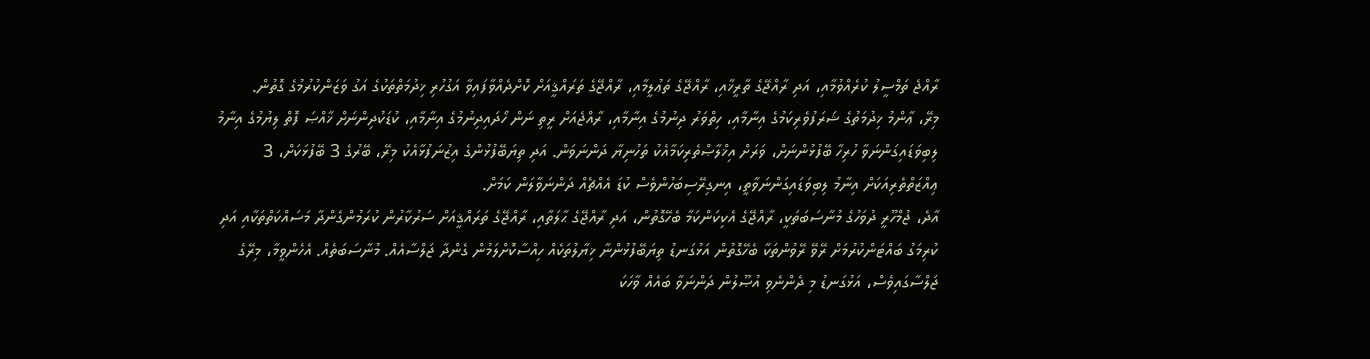ރާއްޖެ ތަމްސީލު ކުރެއްވުމާއި، އަދި ރާއްޖޭގެ ތާރީޚާއި، ރާއްޖޭގެ ތަޢުލީމާއި، ރާއްޖޭގެ ތަރައްޤީއަށް ކޮށްދެއްވާފައިވާ އަގުހުރި ޚިދުމަތްތަކުގެ އަގު ވަޒަންކުރުމުގެ ގޮތުން.
މިރޭ، ޢާންމު ޚިދުމަތުގެ ޝަރަފުވެރިކަމުގެ އިނާމާއި، ހިތްވަރު ދިނުމުގެ އިނާމާއި، ރާއްޖެއަށް ރީތި ނަން ހޯދައިދިނުމުގެ އިނާމާއި، ކުޑަކުދިންނަށް ޚާއްޞަ ފޮތް ލިޔުމުގެ އިނާމު ލިބިވަޑައިގަންނަވާ ހުރިހާ ބޭފުޅުންނަށް، ވަރަށް އިޚްލާޞްތެރިކަމާއެކު ތަހުނިޔާ ދަންނަވަން. އަދި ތިޔަބޭފުޅުންގެ އިޒުނަފުޅާއެކު މިރޭ، ބޭރުގެ 3 ބޭފުޅަކަށް، 3 ޢިއްޒަތްތެރިއަކަށް އިނާމު ލިބިވަޑައިގަންނަވާތީ، އިނގިރޭސިބަހުންވެސް ކުޑަ އެއްޗެއް ދަންނަވާލަން ކަމަށް.
އާދެ، ޖުމްހޫރީ ދުވަހުގެ މުނާސަބަތަކީ، ރާއްޖޭގެ އެކިކަންކަމާ ބެހޭގޮތުން، އަދި ރާއްޖޭގެ ޙާލަތާއި، ރާއްޖޭގެ ތަރައްޤީއަށް ސަރުކާރުން ކުރަމުންގެންދާ މަސައްކަތްތަކާއި އަދި ކުރިމަގު ބައްޓަންކުރުމަށް ރޭވޭ ރޭވުންތަކާ ބެހޭގޮތުން އަޅުގަނޑު ތިޔަބޭފުޅުންނާ ޚިޔާލުތަކެއް ހިއްސާކޮށްލަމުން ގެންދާ ޖަލްސާއެއް. މުނާސަބަތެއް. އެހެންވީމާ، މިރޭގެ ޖަލްސާގައިވެސް، އަޅުގަނޑު މި ދެންނެވި އުޞޫލުން ދަންނަވާ ބައެއް ވާހަކަ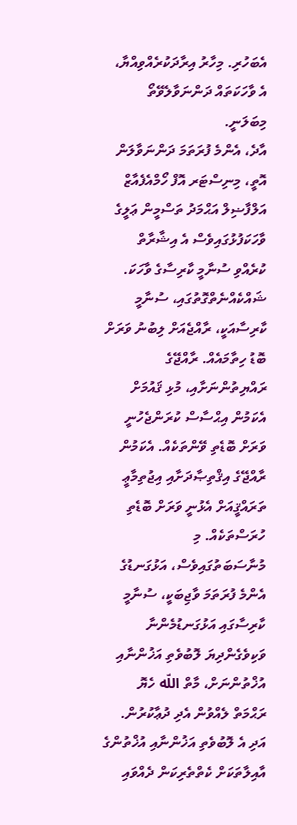އެބަހުރި. މިހާރު އިރާދަކުރެއްވިއްޔާ، އެ ވާހަކަތައް ދަންނަވާލެވޭތޯ މިބަލަނީ.
އާދެ، އެންމެ ފުރަތަމަ ދަންނަވާލަން އޮތީ، މިނިސްޓަރ އޮފް ހޯމްއެފެއާޒް އަލްފާޟިލް އަޙްމަދު ތަސްމީން ޢަލީގެ ވާހަކަފުޅުގައިވެސް އެ އިޝާރާތް ކުރެއްވި ސުނާމީ ކާރިސާގެ ވާހަކަ. ޝައްކެއްނެތްގޮތުގައި، ސުނާމީ ކާރިސާއަކީ، ރާއްޖެއަށް ލިބުނު ވަރަށް ބޮޑު ހިތާމައެއް. ރާއްޖޭގެ ރައްޔިތުންނަށާއި، މުޅި ޤައުމަށް އެކަމުން އިޙްސާސް ކުރަންޖެހުނީ ވަރަށް ބޮޑެތި ވޭންތަކެއް. އެކަމުން ރާއްޖޭގެ އިޤްތިޞާދަށާއި އިޖުތިމާޢީ ތަރައްޤީއަށް އެޅުނީ ވަރަށް ބޮޑެތި ހުރަސްތަކެއް. މި މުނާސަބަތުގައިވެސް، އަޅުގަނޑުގެ އެންމެ ފުރަތަމަ ވާޖިބަކީ، ސުނާމީ ކާރިސާގައި އަޅުގަނޑުމެންނާ ވަކިވެގެންދިޔަ ލޮބުވެތި އަޚުންނާއި އުޚްތުންނަށް، މާތް اللّه ހެޔޮ ރަޙްމަތް ލެއްވުން އެދި ދުޢާކުރުން. އަދި އެ ލޮބުވެތި އަޚުންނާއި އުޚްތުންގެ އާއިލާތަކަށް ކެތްތެރިކަން ދެއްވައި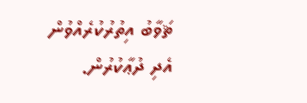ޘަވާބު އިތުރުކުރެއްވުން އެދި ދުޢާކުރުން.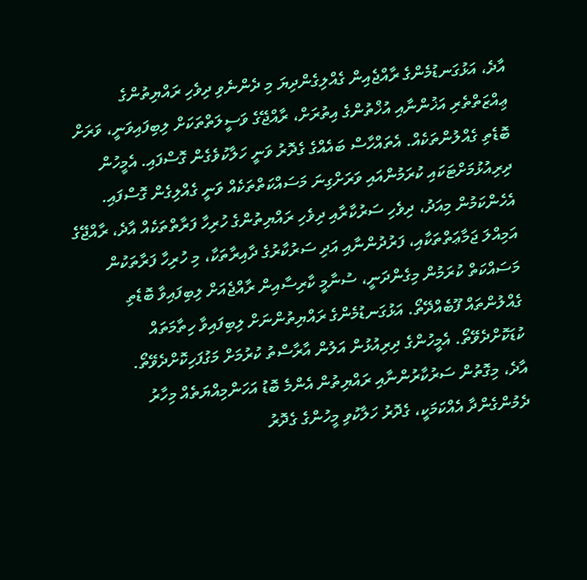އާދެ، އަޅުގަނޑުމެންގެ ރާއްޖެއިން ގެއްލިގެންދިޔަ މި ދެންނެވި ދިވެހި ރައްޔިތުންގެ ޢިއްޒަތްތެރި އަޚުންނާއި އުޚްތުންގެ އިތުރަށް، ރާއްޖޭގެ ވަސީލަތްތަކަށް ލިބިފައިވަނީ، ވަރަށް ބޮޑެތި ގެއްލުންތަކެއް. އެތައްހާސް ބައެއްގެ ގެދޮރު ވަނީ ހަލާކުވެގެން ގޮސްފައި. އެމީހުން ދިރިއުޅުމަށްޓަކައި ކުރަމުންއައި ވަރަށްގިނަ މަސައްކަތްތަކެއް ވަނީ ގެއްލިގެން ގޮސްފައި. އެހެންކަމުން މިއަދު، ދިވެހި ސަރުކާރާއި ދިވެހި ރައްޔިތުންގެ ހުރިހާ ފަރާތްތަކެއް އާދެ، ރާއްޖޭގެ އަމިއްލަ ޖަމާޢަތްތަކާއި، ފަރުދުންނާއި އަދި ސަރުކާރުގެ ދާއިރާތަކާ، މި ހުރިހާ ފަރާތަކުން މަސައްކަތް ކުރަމުން މިގެންދަނީ، ސުނާމީ ކާރިސާއިން ރާއްޖެއަށް ލިބިފައިވާ ބޮޑެތި ގެއްލުންތައް ފޫބެއްދޭތޯ. އަޅުގަނޑުމެންގެ ރައްޔިތުންނަށް ލިބިފައިވާ ހިތާމަތައް ކުޑަކޮށްދެވޭތޯ. އެމީހުންގެ ދިރިއުޅުން އަލުން އާރާސްތު ކުރުމަށް މަގުފަހިކޮށްދެވޭތޯ.
އާދެ، މިގޮތުން ސަރުކާރުންނާއި ރައްޔިތުން އެންމެ ބޮޑު އަހަންމިއްޔަތެއް މިހާރު ދެމުންގެންދާ އެއްކަމަކީ، ގެދޮރު ހަލާކުވި މީހުންގެ ގެދޮރު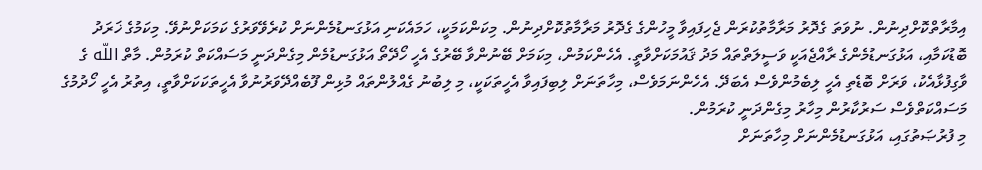އިމާރާތްކޮށްދިނުން. ނުވަތަ ގެދޮރު މަރާމާތުކުރަން ޖެހިފައިވާ މީހުންގެ ގެދޮރު މަރާމާތުކޮށްދިނުން. މިކަންކަމަކީ، ހަމައެކަނި އަޅުގަނޑުމެންނަށް ކުރެވޭވަރުގެ ކަމަކަށްނުވޭ. މިކަމުގެ ޚަރަދު ބޮޑުކަމާއި، އަޅުގަނޑުމެންގެ ރާއްޖެއަކީ ވަސީލަތްތައް މަދު ޤައުމަކަށްވާތީ. އެހެންކަމުން، މިކަމަށް ބޭނުންވާ ބޭރުގެ އެހީ ހޯދޭތޯ އަޅުގަނޑުމެން މިގެންދަނީ މަސައްކަތް ކުރަމުން. މާތް اللّه ގެ ވާގިފުޅާއެކު، ވަރަށް ބޮޑެތި އެހީ ލިބެމުންވެސް އެބަދޭ. އެހެންނަމަވެސް، މިހާތަނަށް ލިބިފައިވާ އެހީތަކަކީ، މި ލިބުނު ގެއްލުންތައް މުޅިން ފޫބެއްދޭވަރުނުވާ އެހީތަކަކަށްވާތީ، އިތުރު އެހީ ހޯދުމުގެ މަސައްކަތްވެސް ސަރުކާރުން މިހާރު މިގެންދަނީ ކުރަމުން.
މި ފުރުޞަތުގައި، އަޅުގަނޑުމެންނަށް މިހާތަނަށް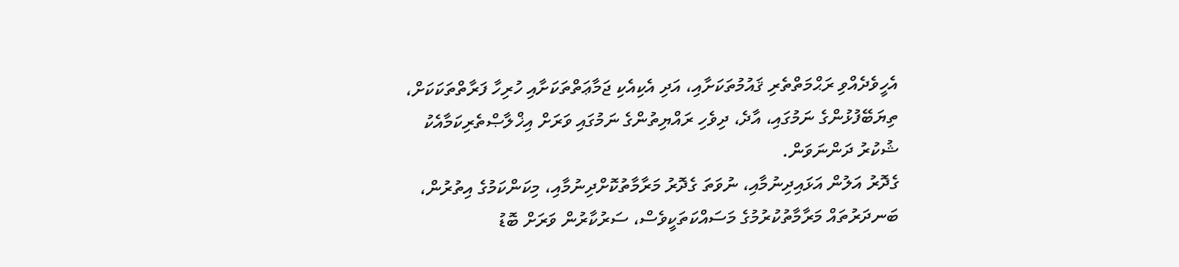އެހީވެދެއްވި ރަޙްމަތްތެރި ޤައުމުތަކަށާއި، އަދި އެކިއެކި ޖަމާޢަތްތަކަށާއި ހުރިހާ ފަރާތްތަކަކަށް، ތިޔަބޭފުޅުންގެ ނަމުގައި، އާދެ، ދިވެހި ރައްޔިތުންގެ ނަމުގައި ވަރަށް އިޚްލާޞްތެރިކަމާއެކު ޝުކުރު ދަންނަވަން.
ގެދޮރު އަލުން އަޅައިދިނުމާއި، ނުވަތަ ގެދޮރު މަރާމާތުކޮށްދިނުމާއި، މިކަންކަމުގެ އިތުރުން، ބަނދަރުތައް މަރާމާތުކުރުމުގެ މަސައްކަތަކީވެސް، ސަރުކާރުން ވަރަށް ބޮޑު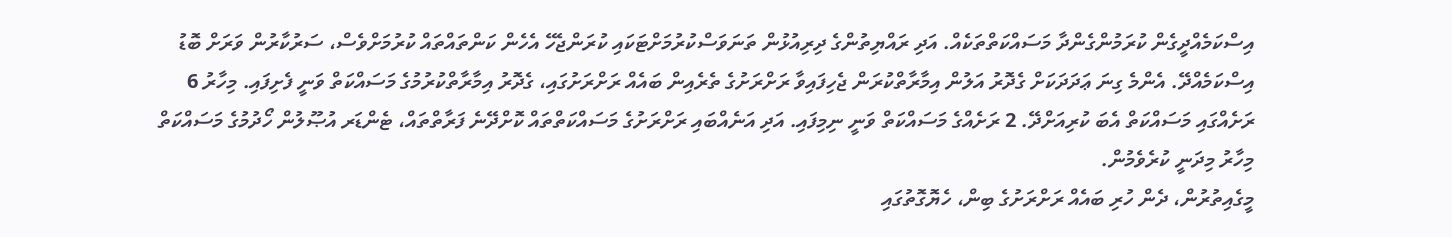އިސްކަމެއްދީގެން ކުރަމުންގެންދާ މަސައްކަތްތަކެއް. އަދި ރައްޔިތުންގެ ދިރިއުޅުން ތަނަވަސްކުރުމަށްޓަކައި ކުރަންޖެހޭ އެހެން ކަންތައްތައް ކުރުމަށްވެސް، ސަރުކާރުން ވަރަށް ބޮޑު އިސްކަމެއްދޭ. އެންމެ ގިނަ ޢަދަދަކަށް ގެދޮރު އަލުން އިމާރާތްކުރަން ޖެހިފައިވާ ރަށްރަށުގެ ތެރެއިން ބައެއް ރަށްރަށުގައި، ގެދޮރު އިމާރާތްކުރުމުގެ މަސައްކަތް ވަނީ ފެށިފައި. މިހާރު 6 ރަށެއްގައި މަސައްކަތް އެބަ ކުރިއަށްދޭ. 2 ރަށެއްގެ މަސައްކަތް ވަނީ ނިމިފައި. އަދި އަނެއްބައި ރަށްރަށުގެ މަސައްކަތްތައް ކޮށްދޭނެ ފަރާތްތައް، ޓެންޑަރ އުޞޫލުން ހޯދުމުގެ މަސައްކަތް މިހާރު މިދަނީ ކުރެވެމުން.
މީގެއިތުރުން، ދެން ހުރި ބައެއް ރަށްރަށުގެ ބިން، ހެޔޮގޮތުގައި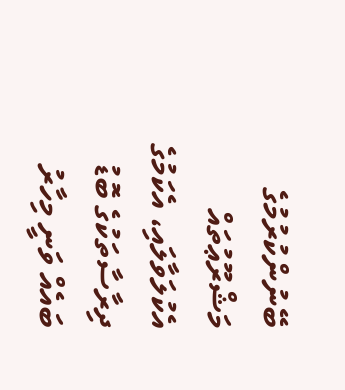ބޭނުންކުރުމުގެ މަޝްރޫޢުތައް އެކުލަވާލައި، އެކަމުގެ ދިރާސާތަކުގެ ބޮޑު ބައެއް ވަނީ މިހާރު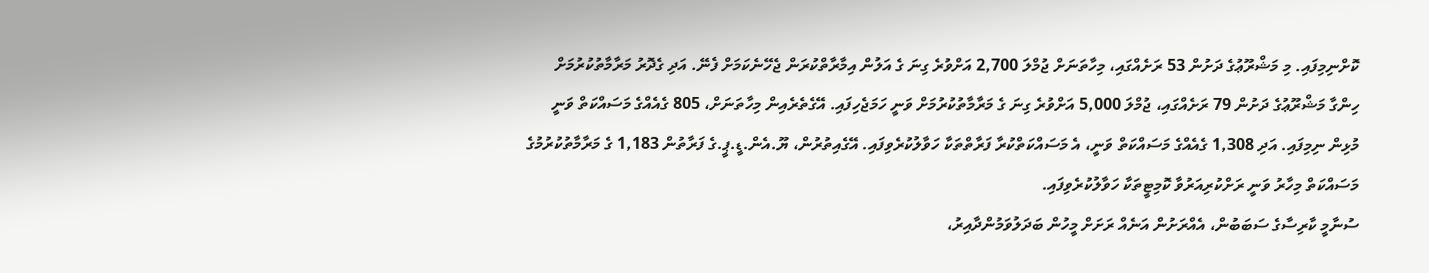ކޮށްނިމިފައި. މި މަޝްރޫޢުގެ ދަށުން 53 ރަށެއްގައި، މިހާތަނަށް ޖުމްލަ 2,700 އަށްވުރެ ގިނަ ގެ އަލުން އިމާރާތްކުރަން ޖެހޭނެކަމަށް ފެނޭ. އަދި ގެދޮރު މަރާމާތުކުރުމަށް ހިންގާ މަޝްރޫޢުގެ ދަށުން 79 ރަށެއްގައި، ޖުމްލަ 5,000 އަށްވުރެ ގިނަ ގެ މަރާމާތުކުރުމަށް ވަނީ ހަމަޖެހިފައި. އޭގެތެރެއިން މިހާތަނަށް، 805 ގެއެއްގެ މަސައްކަތް ވަނީ މުޅިން ނިމިފައި. އަދި 1,308 ގެއެއްގެ މަސައްކަތް ވަނީ، އެ މަސައްކަތްކުރާ ފަރާތްތަކާ ހަވާލުކުރެވިފައި. އޭގެއިތުރުން، ޔޫ.އެން.ޑީ.ޕީ.ގެ ފަރާތުން 1,183 ގެ މަރާމާތުކުރުމުގެ މަސައްކަތް މިހާރު ވަނީ ރަށްކުރިއަރުވާ ކޮމިޓީތަކާ ހަވާލުކުރެވިފައި.
ސުނާމީ ކާރިސާގެ ސަބަބުން، އެއްރަށުން އަނެއް ރަށަށް މީހުން ބަދަލުވަމުންދާއިރު،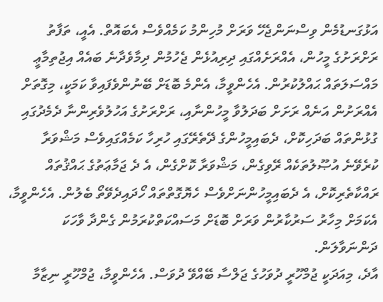އަޅުގަނޑުމެން ވިސްނަންޖެހޭ ވަރަށް މުހިންމު ކަމެއްވެސް އެބައޮތް. އެއީ، ތަފާތު ރަށްރަށުގެ މީހުން، އެއްރަށެއްގައި ދިރިއުޅެން ޖެހުމުން ދިމާވެދާނެ ބައެއް އިޖުތިމާޢީ މައްސަލަތައް ޙައްލުކުރުން. އެހެންވީމާ، އެންމެ ބޮޑަށް ބޭނުންވެފައިވާ ކަމަކީ، މިގޮތަށް އެއްރަށުން އަނެއް ރަށަށް ބަދަލުވާ މީހުންނާއި، ރަށްރަށުގެ އަހުލުވެރިންނާ ދެމެދުގައި ގުޅުންތައް ބަދަހިކޮށް، ދެބައިމީހުންގެ ދޭތެރޭގައި ހުރިހާ ކަމެއްގައިވެސް މަޝްވަރާ ކުރެވޭނެ އުޞޫލުތަކެއް ރޭވިގެން، މަޝްވަރާ ކޮށްގެން، އެ ދެ ޖަމާޢަތުގެ ޙައްޤުތައް ރައްކާތެރިކޮށް، އެ ދެބައިމީހުންނަށްވެސް ހެޔޮގޮތްތައް ހޯދައިދެވޭތޯ ބެލުން. އެހެންވީމާ، އެކަމަށް މިހާރު ސަރުކާރުން ވަރަށް ބޮޑަށް މަސައްކަތްކުރަމުން ގެންދާ ވާހަކަ ދަންނަވާލަން.
އާދެ، މިއަދަކީ ޖުމްހޫރީ ދުވަހުގެ ޖަލްސާ ބޭއްވޭ ދުވަސް. އެހެންވީމާ، ޖުމްހޫރީ ނިޒާމާ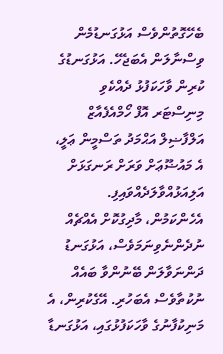ބެހޭގޮތުންވެސް އަޅުގަނޑުމެން ވިސްނާލަން އެބަޖެހޭ. އަޅުގަނޑުގެ ކުރިން ވާހަކަފުޅު ދެއްކެވި މިނިސްޓަރ އޮފް ހޯމްއެފެއާޒް އަލްފާޟިލް އަޙްމަދު ތަސްމީން ޢަލީ، އެ މައުޟޫޢަށް ވަރަށް ރަނގަޅަށް އަލިއަޅުއްވާލަދެއްވައިފި. އެހެންކަމުން، މާދިގުކޮށް އެއްޗެއް ނުދެންނެވިނަމަވެސް، އަޅުގަނޑު ދަންނަވާލަން ބޭނުންވާ ބައެއް ނުކުތާވެސް އެބަހުރި. އޭގެކުރިން، އެ މަނިކުފާނުގެ ވާހަކަފުޅުގައި، އަޅުގަނޑާ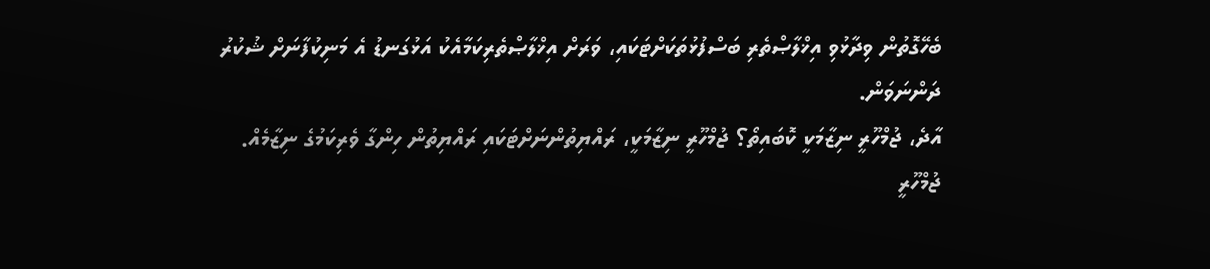ބެހޭގޮތުން ވިދާޅުވި އިޚްލާޞްތެރި ބަސްފުޅުތަކަށްޓަކައި، ވަރަށް އިޚްލާޞްތެރިކަމާއެކު އަޅުގަނޑު އެ މަނިކުފާނަށް ޝުކުރު ދަންނަވަން.
އާދެ، ޖުމްހޫރީ ނިޒާމަކީ ކޮބައިތޯ؟ ޖުމްހޫރީ ނިޒާމަކީ، ރައްޔިތުންނަށްޓަކައި ރައްޔިތުން ހިންގާ ވެރިކަމުގެ ނިޒާމެއް. ޖުމްހޫރީ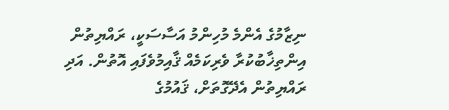ނިޒާމުގެ އެންމެ މުހިންމު އަސާސަކީ، ރައްޔިތުން އިންތިޚާބުކުރާ ވެރިކަމެއް ޤާއިމުވެފައި އޮތުން. އަދި ރައްޔިތުން އެދޭގޮތަށް، ޤައުމުގެ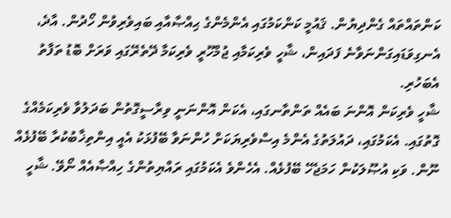ކަންތައްތައް ގެންދިޔުން. ޤައުމީ ކަންކަމުގައި އެންމެންގެ ޙިއްޞާއާއި ބައިވެރިވުން ހޯދުން. އާދެ، އެނގިވަޑައިގަންނަވާނެ ފަދައިން، ޝާހީ ވެރިކަމާއި ޖުމްހޫރީ ވެރިކަމާ ދޭތެރޭގައި ވަރަށް ބޮޑު ތަފާތު އެބަހުރި.
ޝާހީ ވެރިކަން އޮންނަ ބައެއް ތަންތާނގައި، އެކަން އޮންނަނީ ވިރާސީގޮތުން ބަދަލުވާ ވެރިކަމެއްގެ ގޮތުގައި. އެކަމުގައި، ދައުލަތުގެ އެންމެ އިސްވެރިޔަކަށް ހުންނަވާ ބޭފުޅަކު އެއީ އިންތިޚާބުކުރާ ބޭފުޅެއް ނޫން. ވަކި އުޞޫލަކުން ހަމަޖެހޭ ބޭފުޅެއް. އެހެންވެ އެކަމުގައި ރައްޔިތުންގެ ހިއްޞާއެއް ނޯވޭ. ޝާހީ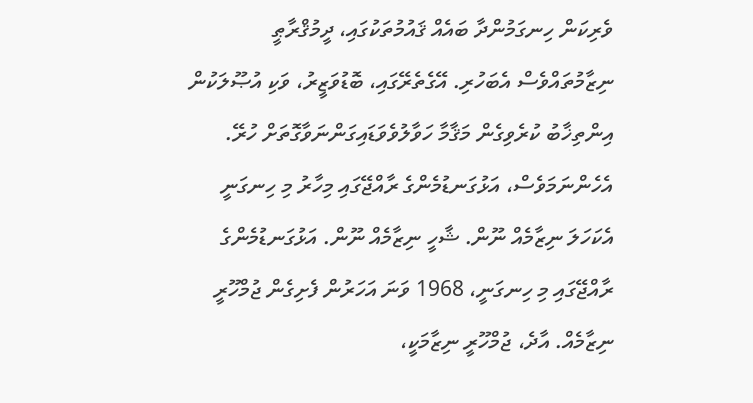ވެރިކަން ހިނގަމުންދާ ބައެއް ޤައުމުތަކުގައި، ދީމުޤްރާޠީ ނިޒާމުތައްވެސް އެބަހުރި. އޭގެތެރޭގައި، ބޮޑުވަޒީރު، ވަކި އުޞޫލަކުން އިންތިޚާބު ކުރެވިގެން މަޤާމާ ހަވާލުވެވަޑައިގަންނަވާގޮތަށް ހުރޭ.
އެހެންނަމަވެސް، އަޅުގަނޑުމެންގެ ރާއްޖޭގައި މިހާރު މި ހިނގަނީ އެކަހަލަ ނިޒާމެއް ނޫން. ޝާހީ ނިޒާމެއް ނޫން. އަޅުގަނޑުމެންގެ ރާއްޖޭގައި މި ހިނގަނީ، 1968 ވަނަ އަހަރުން ފެށިގެން ޖުމްހޫރީ ނިޒާމެއް. އާދެ، ޖުމްހޫރީ ނިޒާމަކީ،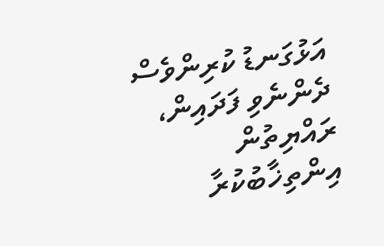އަޅުގަނޑު ކުރިންވެސް ދެންނެވި ފަދައިން، ރައްޔިތުން އިންތިޚާބުކުރާ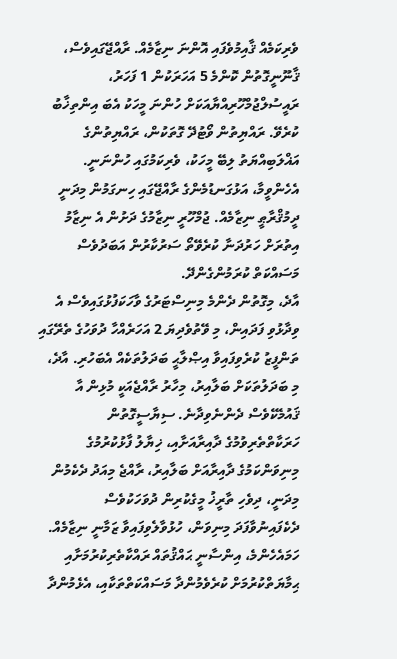ވެރިކަމެއް ޤާއިމުވެފައި އޮންނަ ނިޒާމެއް. ރާއްޖޭގައިވެސް، ޤާނޫނީގޮތުން ކޮންމެ 5 އަހަރަކުން 1 ފަހަރު، ރައީސުލްޖުމްހޫރިއްޔާއަކަށް ހުންނަ މީހަކު އެބަ އިންތިޚާބު ކުރެވޭ. ރައްޔިތުން ވޯޓުދޭ ގޮތަކުން، ރައްޔިތުންގެ އަޣްލަބިއްޔަތު ލިބޭ މީހަކު، ވެރިކަމުގައި ހުންނަނީ. އެހެންވީމާ، އަޅުގަނޑުމެންގެ ރާއްޖޭގައި ހިނގަމުން މިދަނީ ދީމުޤްރާޠީ ނިޒާމެއް. ޖުމްހޫރީ ނިޒާމުގެ ދަށުން އެ ނިޒާމު އިތުރަށް ހަރުދަނާ ކުރެވޭތޯ ސަރުކާރުން އަބަދުވެސް މަސައްކަތް ކުރަމުންގެންދޭ.
އާދެ، މިގޮތުން ދެންމެ މިނިސްޓަރުގެ ވާހަކަފުޅުގައިވެސް އެ ވިދާޅުވި ފަދައިން، މި ވޭތުވެދިޔަ 2 އަހަރެއްހާ ދުވަހުގެ ތެރޭގައި ތަންފީޒު ކުރެވިފައިވާ އިޞްލާޙީ ބަދަލުތަކެއް އެބަހުރި. އާދެ، މި ބަދަލުތަކަށް ބަލާއިރު، މިހާރު ރާއްޖެއަކީ މުޅިން އާ ޤައުމެކޭވެސް ދެންނެވިދާނެ. ސިޔާސީގޮތުން ހަރަކާތްތެރިވުމުގެ ދާއިރާއަށާއި، ޚިޔާލު ފާޅުކުރުމުގެ މިނިވަންކަމުގެ ދާއިރާއަށް ބަލާއިރު، ރާއްޖެ މިއަދު ދެކެމުން މިދަނީ، ދިވެހި ތާރީޚު މީގެކުރިން ދުވަހަކުވެސް ދެކެފައިނުވާފަދަ މިނިވަން، ހުޅުވާލެވިފައިވާ ޒަމާނީ ނިޒާމެއް.
ހަމައެހެންމެ، އިންސާނީ ޙައްޤުތައް ރައްކާތެރިކުރުމަށާއި ޙިމާޔަތްކުރުމަށް ކުރެވެމުންދާ މަސައްކަތްތަކާއި، އެޅެމުންދާ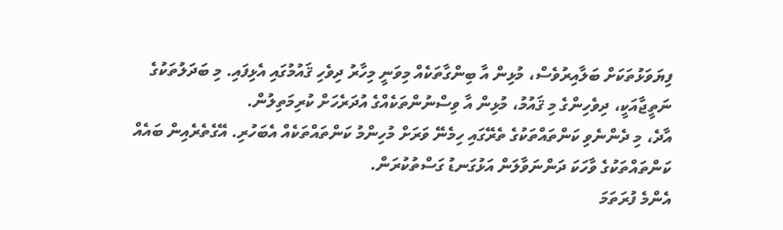ފިޔަވަޅުތަކަށް ބަލާއިރުވެސް، މުޅިން އާ ބިންގާތަކެއް މިވަނީ މިހާރު ދިވެހި ޤައުމުގައި އެޅިފައި. މި ބަދަލުތަކުގެ ނަތީޖާއަކީ، ދިވެހިންގެ މި ޤައުމު، މުޅިން އާ ވިސްނުންތަކެއްގެ އުދަރެހަށް ކުރިމަތިލުން.
އާދެ، މި ދެންނެވި ކަންތައްތަކުގެ ތެރޭގައި ހިމެނޭ ވަރަށް މުހިންމު ކަންތައްތަކެއް އެބަހުރި. އޭގެތެރެއިން ބައެއް ކަންތައްތަކުގެ ވާހަކަ ދަންނަވާލަން އަޅުގަނޑު ގަސްތުކުރަން.
އެންމެ ފުރަތަމަ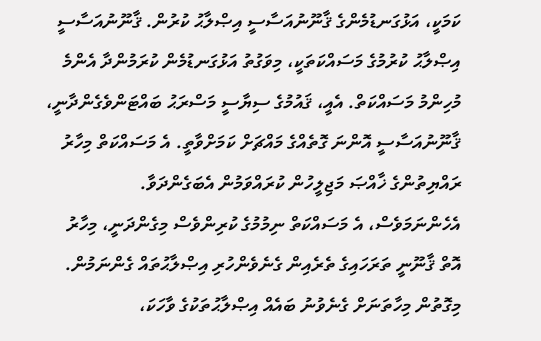ކަމަކީ، އަޅުގަނޑުމެންގެ ޤާނޫނުއަސާސީ އިޞްލާޙު ކުރުން. ޤާނޫނުއަސާސީ އިޞްލާޙު ކުރުމުގެ މަސައްކަތަކީ، މިވަގުތު އަޅުގަނޑުމެން ކުރަމުންދާ އެންމެ މުހިންމު މަސައްކަތް. އެއީ، ޤައުމުގެ ސިޔާސީ މަސްރަޙު ބައްޓަންވެގެންދާނީ، ޤާނޫނުއަސާސީ އޮންނަ ގޮތެއްގެ މައްޗަށް ކަމަށްވާތީ. އެ މަސައްކަތް މިހާރު ރައްޔިތުންގެ ޚާއްޞަ މަޖިލީހުން ކުރައްވަމުން އެބަގެންދަވާ. އެހެންނަމަވެސް، އެ މަސައްކަތް ނިމުމުގެ ކުރިންވެސް މިގެންދަނީ، މިހާރު އޮތް ޤާނޫނީ ތަރަހައިގެ ތެރެއިން ގެނެވެންހުރި އިޞްލާޙުތައް ގެންނަމުން. މިގޮތުން މިހާތަނަށް ގެނެވުނު ބައެއް އިޞްލާޙުތަކުގެ ވާހަކަ،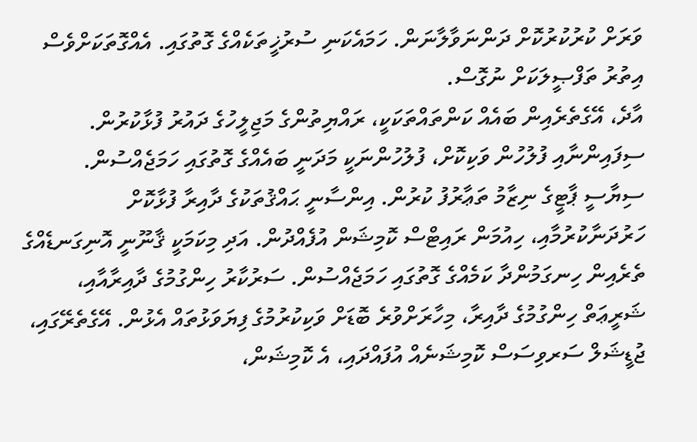ވަރަށް ކުރުކުރުކޮށް ދަންނަވާލާނަން. ހަމައެކަނި ސުރުޚީތަކެއްގެ ގޮތުގައި. އެއްގޮތަކަށްވެސް އިތުރު ތަފްޞީލަކަށް ނުގޮސް.
އާދެ، އޭގެތެރެއިން ބައެއް ކަންތައްތަކަކީ، ރައްޔިތުންގެ މަޖިލީހުގެ ދައުރު ފުޅާކުރުން. ސިފައިންނާއި ފުލުހުން ވަކިކޮށް، ފުލުހުންނަކީ މަދަނީ ބައެއްގެ ގޮތުގައި ހަމަޖެއްސުން. ސިޔާސީ ޕާޓީގެ ނިޒާމު ތަޢާރުފު ކުރުން. އިންސާނީ ޙައްޤުތަކުގެ ދާއިރާ ފުޅާކޮށް ހަރުދަނާކުރުމާއި، ހިއުމަން ރައިޓްސް ކޮމިޝަން އުފެއްދުން. އަދި މިކަމަކީ ޤާނޫނީ އޮނިގަނޑެއްގެ ތެރެއިން ހިނގަމުންދާ ކަމެއްގެ ގޮތުގައި ހަމަޖެއްސުން. ސަރުކާރު ހިންގުމުގެ ދާއިރާއާއި، ޝަރީޢަތް ހިންގުމުގެ ދާއިރާ، މިހާރަށްވުރެ ބޮޑަށް ވަކިކުރުމުގެ ފިޔަވަޅުތައް އެޅުން. އޭގެތެރޭގައި، ޖުޑީޝަލް ސަރވިސަސް ކޮމިޝަނެއް އުފައްދައި، އެ ކޮމިޝަން،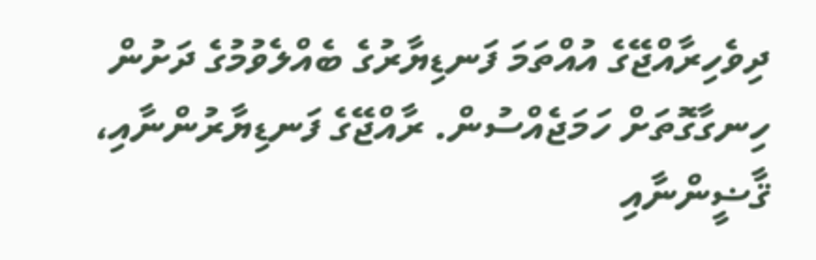ދިވެހިރާއްޖޭގެ އުއްތަމަ ފަނޑިޔާރުގެ ބެއްލެވުމުގެ ދަށުން ހިނގާގޮތަށް ހަމަޖެއްސުން. ރާއްޖޭގެ ފަނޑިޔާރުންނާއި، ޤާޟީންނާއި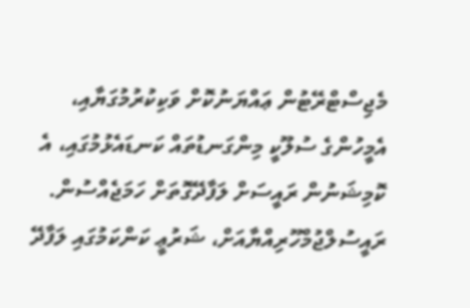މެޖިސްޓްރޭޓުން ޢައްޔަނުކޮށް ވަކިކުރުމުގަޔާއި، އެމީހުންގެ ސުލޫކީ މިންގަނޑުތައް ކަނޑައެޅުމުގައި، އެ ކޮމިޝަނުން ރައީސަށް ލަފާދޭގޮތަށް ހަމަޖެއްސުން. ރައީސުލްޖުމްހޫރިއްޔާއަށް، ޝަރުޢީ ކަންކަމުގައި ލަފާދޭ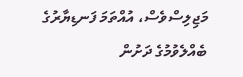މަޖިލިސްވެސް، އުއްތަމަ ފަނޑިޔާރުގެ ބެއްލެވުމުގެ ދަށުން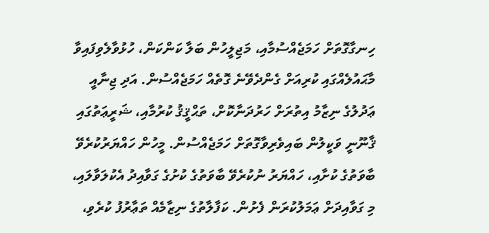ހިނގާގޮތަށް ހަމަޖެއްސުމާއި، މަޖިލީހުން ބަލާ ކަންކަން، ހުޅުވާލެވިފައިވާ މާޙައުލެއްގައި ކުރިއަށް ގެންދެވޭނެ ގޮތެއް ހަމަޖެއްސުން. އަދި ޖިނާއީ ޢަދުލުގެ ނިޒާމު އިތުރަށް ހަރުދަނާކޮށް، ތަޙްޤީޤު ކުރުމާއި، ޝަރީޢަތުގައި ޤާނޫނީ ވަކީލުން ބައިވެރިވާގޮތަށް ހަމަޖެއްސުން. މީހުން ހައްޔަރުކުރެވޭ ބާވަތުގެ ކުށާއި، ހައްޔަރު ނުކުރެވޭ ބާވަތުގެ ކުށުގެ ގަވާއިދު އެކުލަވާލައި، މި ގަވާއިދަށް ޢަމަލުކުރަން ފެށުން. ކަފާލާތުގެ ނިޒާމެއް ތަޢާރުފު ކުރެވި،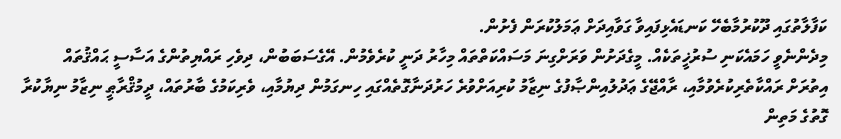ކަފާލާތުގައި ދޫކުރުމާބެހޭ ކަނޑައެޅިފައިވާ ގަވާއިދަށް ޢަމަލުކުރަން ފެށުން.
މިދެންނެވީ ހަމައެކަނި ސުރުޚީތަކެއް. މީގެދަށުން ވަރަށްގިނަ މަސައްކަތްތައް މިހާރު ދަނީ ކުރެވެމުން. އޭގެސަބަބުން، ދިވެހި ރައްޔިތުންގެ އަސާސީ ޙައްޤުތައް އިތުރަށް ރައްކާތެރިކުރެވުމާއި، ރާއްޖޭގެ ޢަދުލުއިންޞާފުގެ ނިޒާމު ކުރިއަށްވުރެ ހަރުދަނާގޮތެއްގައި ހިނގަމުން ދިޔުމާއި، ވެރިކަމުގެ ބާރުތައް، ދީމުޤްރާޠީ ނިޒާމު ނިޔާކުރާ ގޮތުގެ މަތިން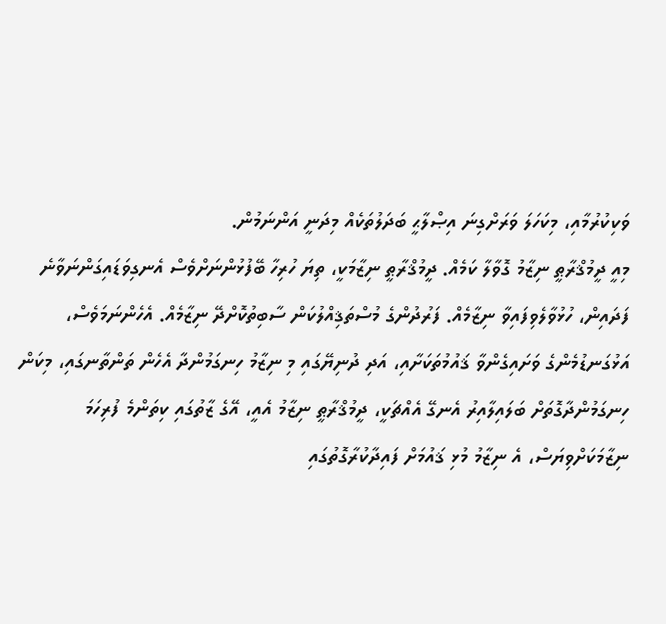ވަކިކުރުމާއި، މިކަހަލަ ވަރަށްގިނަ އިޞްލާޙީ ބަދަލުތަކެއް މިދަނީ އަންނަމުން.
މިއީ ދީމުޤްރާޠީ ނިޒާމު ގޮވާލާ ކަމެއް. ދީމުޤްރާޠީ ނިޒާމަކީ، ތިޔަ ހުރިހާ ބޭފުޅުންނަށްވެސް އެނގިވަޑައިގަންނަވާނެ ފަދައިން، ހުޅުވާލެވިފައިވާ ނިޒާމެއް. ފަރުދުންގެ މުސްތަޤިއްލުކަން ސާބިތުކޮށްދޭ ނިޒާމެއް. އެހެންނަމަވެސް، އަޅުގަނޑުމެންގެ ވަށައިގެންވާ ޤައުމުތަކަށާއި، އަދި ދުނިޔޭގައި މި ނިޒާމު ހިނގަމުންދާ އެހެން ތަންތާނގައި، މިކަން ހިނގަމުންދާގޮތަށް ބަލައިލާއިރު އެނގޭ އެއްޗަކީ، ދީމުޤްރާޠީ ނިޒާމު އެއީ، އޭގެ ޒާތުގައި ކިތަންމެ ފުރިހަމަ ނިޒާމަކަށްވިޔަސް، އެ ނިޒާމު މުޅި ޤައުމަށް ފައިދާކުރާގޮތުގައި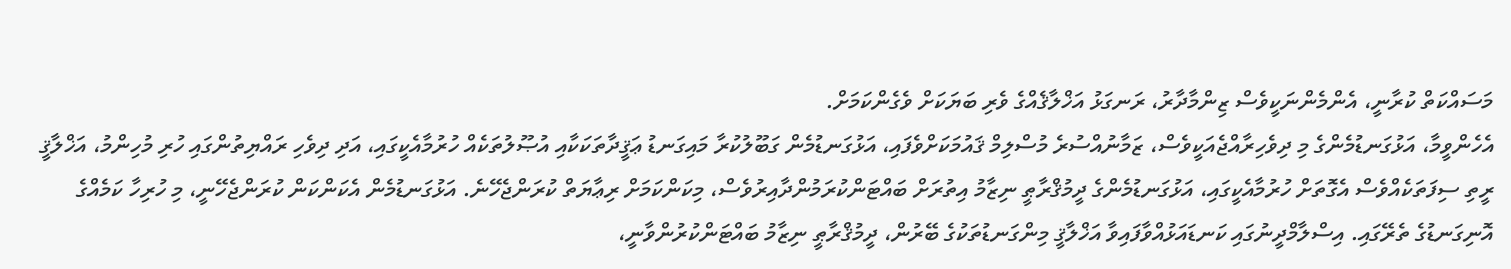މަސައްކަތް ކުރާނީ، އެންމެންނަކީވެސް ޒިންމާދާރު، ރަނގަޅު އަޚްލާޤެއްގެ ވެރި ބަޔަކަށް ވެގެންކަމަށް.
އެހެންވީމާ، އަޅުގަނޑުމެންގެ މި ދިވެހިރާއްޖެއަކީވެސް، ޒަމާނުއްސުރެ މުސްލިމް ޤައުމަކަށްވެފައި، އަޅުގަނޑުމެން ގަބޫލުކުރާ މައިގަނޑު ޢަޤީދާތަކަކާއި އުޞޫލުތަކެއް ހުރުމާއެކީގައި، އަދި ދިވެހި ރައްޔިތުންގައި ހުރި މުހިންމު، އަޚްލާޤީ ރީތި ސިފަތަކެއްވެސް އެގޮތަށް ހުރުމާއެކީގައި، އަޅުގަނޑުމެންގެ ދީމުޤްރާޠީ ނިޒާމު އިތުރަށް ބައްޓަންކުރަމުންދާއިރުވެސް، މިކަންކަމަށް ރިޢާޔަތް ކުރަންޖެހޭނެ. އަޅުގަނޑުމެން އެކަންކަން ކުރަންޖެހޭނީ، މި ހުރިހާ ކަމެއްގެ އޮނިގަނޑުގެ ތެރޭގައި. އިސްލާމްދީނުގައި ކަނޑައަޅުއްވާފައިވާ އަޚްލާޤީ މިންގަނޑުތަކުގެ ބޭރުން، ދީމުޤްރާޠީ ނިޒާމު ބައްޓަންކުރުންވާނީ،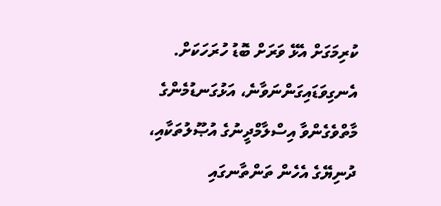ކުރިމަގަށް އެޅޭ ވަރަށް ބޮޑު ހުރަހަކަށް. އެނގިވަޑައިގަންނަވާނެ، އަޅުގަނޑުމެންގެ މާތްވެގެންވާ އިސްލާމްދީނުގެ އުޞޫލުތަކާއި، ދުނިޔޭގެ އެހެން ތަންތާނގައި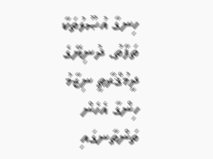ހިނގާ އުޞޫލުތަކާ ތަފާތު. ދުނިޔޭގެ ދީމުޤްރާޠީ ނިޒާމު ހިންގާ އެހެން ތަންތާނގައި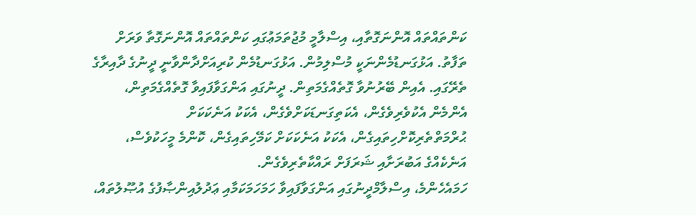ކަންތައްތައް އޮންނަގޮތާއި، އިސްލާމީ މުޖުތަމަޢުގައި ކަންތައްތައް އޮންނަގޮތާ ވަރަށް ތަފާތު. އަޅުގަނޑުމެންނަކީ މުސްލިމުން. އަޅުގަނޑުމެން ކުރިއަށްދާންވާނީ ދީނުގެ ދާއިރާގެ ތެރޭގައި. އެއިން ބޭރުނުވާ ގޮތެއްގެމަތިން. ދީނުގައި އަންގަވާފައިވާ ގޮތެއްގެމަތިން، އެންމެން އެކުވެރިވެގެން، އެކަތިގަނޑަކަށްވެގެން، އެކަކު އަނެކަކަށް ޙުރްމަތްތެރިކޮށްހިތައިގެން، އެކަކު އަނެކަކަށް ކަމޭހިތައިގެން، ކޮންމެ މީހަކުވެސް، އަނެކެއްގެ އަބުރަށާއި ޝަރަފަށް ރައްކާތެރިވެގެން.
ހަމައެހެންމެ، އިސްލާމްދީނުގައި އަންގަވާފައިވާ ހަމަހަމަކަމާއި ޢަދުލުއިންޞާފުގެ އުޞޫލުތައް،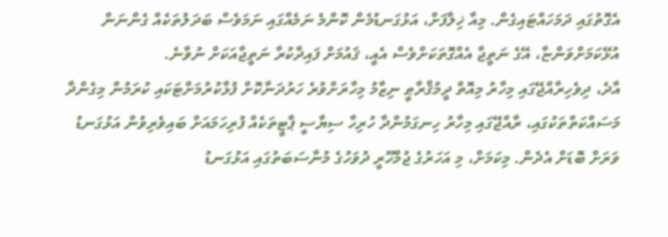އެގޮތުގައި ދަމަހައްޓައިގެން. މިއާ ޚިލާފަށް، އަޅުގަނޑުމެން ކޮންމެ ނަމެއްގައި ނަމަވެސް ބަދަލުތަކެއް ގެންނަން އުޅޭކަމަށްވަންޏާ، އޭގެ ނަތީޖާ އެއްގޮތަކަށްވެސް އެއީ، ޤައުމަށް ފައިދާކުރާ ނަތީޖާއަކަށް ނުވާނެ.
އާދެ، ދިވެހިރާއްޖޭގައި މިހާރު މިއޮތް ދީމުޤްރާޠީ ނިޒާމު މިހާރަށްވުރެ ހަރުދަނާކޮށް ފުޅާކުރުމަށްޓަކައި ކުރަމުން މިގެންދާ މަސައްކަތްތަކުގައި، ރާއްޖޭގައި މިހާރު ހިނގަމުންދާ ހުރިހާ ސިޔާސީ ޕާޓީތަކެއް ފުރިހަމައަށް ބައިވެރިވުން އަޅުގަނޑު ވަރަށް ބޮޑަށް އެދެން. މިކަމަށް، މި އަހަރުގެ ޖުމްހޫރީ ދުވަހުގެ މުނާސަބަތުގައި އަޅުގަނޑު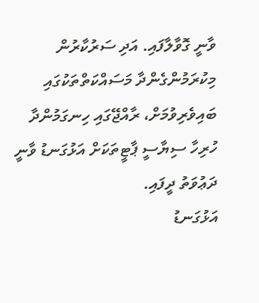ވާނީ ގޮވާލާފައި. އަދި ސަރުކާރުން މިކުރަމުންގެންދާ މަސައްކަތްތަކުގައި ބައިވެރިވުމަށް، ރާއްޖޭގައި ހިނގަމުންދާ ހުރިހާ ސިޔާސީ ޕާޓީތަކަށް އަޅުގަނޑު ވާނީ ދަޢުވަތު ދީފައި.
އަޅުގަނޑު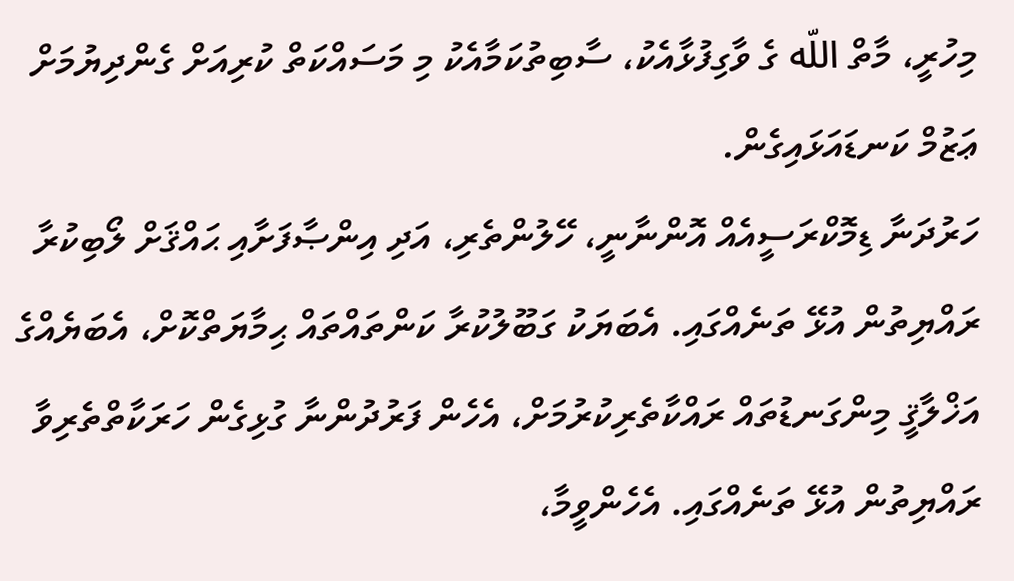މިހުރީ، މާތް اللّه ގެ ވާގިފުޅާއެކު، ސާބިތުކަމާއެކު މި މަސައްކަތް ކުރިއަށް ގެންދިޔުމަށް ޢަޒުމް ކަނޑައަޅައިގެން.
ހަރުދަނާ ޑިމޮކްރަސީއެއް އޮންނާނީ، ހޭލުންތެރި، އަދި އިންޞާފަށާއި ޙައްޤަށް ލޯބިކުރާ ރައްޔިތުން އުޅޭ ތަނެއްގައި. އެބަޔަކު ގަބޫލުކުރާ ކަންތައްތައް ޙިމާޔަތްކޮށް، އެބަޔެއްގެ އަޚްލާޤީ މިންގަނޑުތައް ރައްކާތެރިކުރުމަށް، އެހެން ފަރުދުންނާ ގުޅިގެން ހަރަކާތްތެރިވާ ރައްޔިތުން އުޅޭ ތަނެއްގައި. އެހެންވީމާ،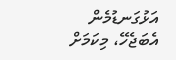އަޅުގަނޑުމެން އެބަޖެހޭ، މިކަމަށް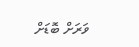ވަރަށް ބޮޑަށް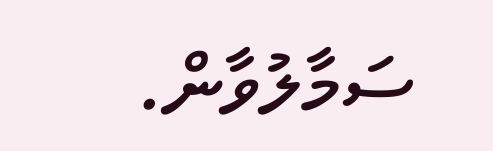ސަމާލުވާން.